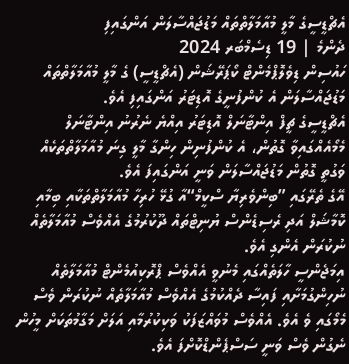އެޗްޑީސީގެ މާލީ މުއާމަލާތްތައް މަޑުޖައްސާލަން އަންގައިފި
ދެންމެ | 19 ޑިސެމްބަރ 2024
ހައުސިން ޑިވެލޮޕްމެންޓް ކޯޕަރޭޝަން (އެޗްޑީސީ) ގެ މާލީ މުއާމަލާތްތައް މަޑުޖައްސާލަން އެ ކުންފުނީގެ އޮޑިޓަރު އަންގައިފި އެވެ.
އެޗްޑީސީގެ ޗީފް އިންޓާނަލް އޮޑިޓަރު އިއްޔެ ނެރުނު އިންޓާނަލް މެމޯއެއްގައިވާ ގޮތުން، އެ ކުންފުނިން ހިންގާ މާލީ ގިނަ މުއާމަލާތްތަކެއް ވަގުތީ ގޮތުން މަޑުޖައްސާލަން ވަނީ އަންގައިފަ އެވެ.
އޭގެ ތެރޭގައި ”ބިންވެރިޔާ ސްކީމް“އާ ގުޅޭ ހުރިހާ މުއާމަލާތްތަކާއި ބިމާއި ކޮމާޝަލް އަދި ރެސިޑެންސް ޔުނިޓްތައް ދޫކުރުމުގެ އެއްވެސް މުއާމަލާތެއް ނުކުރަން އެންގި އެވެ.
އިމަޖެންސީ ހާލަތެއްގައި މެނުވީ އެއްވެސް ޕްރޮކިއުމެންޓް މުއާމަލާތެއް ނުހިންގުމަށާއި ފައިސާ ދެއްކުމުގެ އެއްވެސް މުއާމަލާތެއް ނުކުރަން ވެސް މެމޯގައި ވެ އެވެ. އެއްވެސް މުވައްޒަފަކު ވަކިކުރުމާއި އަލަށް މަގާމުތަކަށް މީހުން ނެގުން ވެސް ވަނީ ސަސްޕެންޑްކޮށްފަ އެވެ.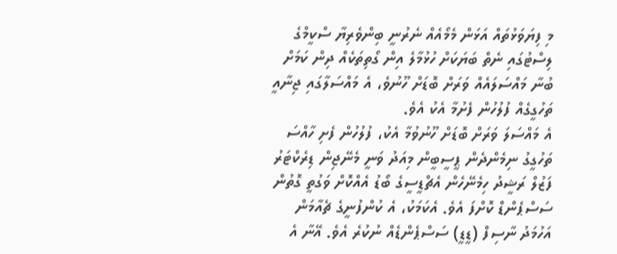މި ފިޔަވަޅުތައް އަޅަން މެމޯއެއް ނެރުނީ ބިންވެރިޔާ ސްކީމްގެ ލިސްޓުގައި ނެތް ބަޔަކަށް ހުޅުމާލެ އިން ގޯތިތަކެއް ދިން ކަމަށް ބުނާ މައްސަލައެއް ވަރަށް ބޮޑަށް ހޫނުވެ، އެ މައްސަލާގައި ޖިނާއީ ތަހުގީގެއް ފުލުހުން ފެށުމާ އެކު އެވެ.
އެ މައްސަލަ ވަރަށް ބޮޑަށް ހޫނުވުމާ އެކު، ފުލުހުން ފެށި ހާއްސަ ތަހުގީގު ނިމެންދެން ޕީސީބީން މިއަދު ވަނީ މެނޭޖިން ޑިރެކްޓަރު ފަޒުލް ރަޝީދު ހިމެނޭހެން އެޗްޑީސީގެ ބޯޑު އެއްކޮށް ވަގުތީ ގޮތުން ސަސްޕެންޑް ކޮށްފަ އެވެ. އެކަމަކު، އެ ކުންފުނީގެ ޗެއާމަން އަހުމަދު ނާސިފް (ޑީޑީ) ސަސްޕެންޑެއް ނުކުރެ އެވެ. އޭނާ އެ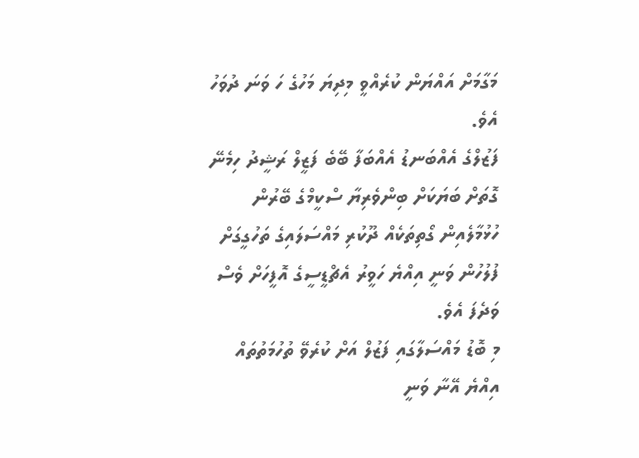މަގާމަށް އައްޔަން ކުރެއްވީ މިދިޔަ މަހުގެ ހަ ވަނަ ދުވަހު އެވެ.
ފަޒުލްގެ އެއްބަނޑު އެއްބަފާ ބޭބެ ފަޒީލް ރަޝީދު ހިމެނޭ ގޮތަށް ބަޔަކަށް ބިންވެރިޔާ ސްކީމްގެ ބޭރުން ހުޅުމާލެއިން ގޯތިތަކެއް ދޫކުރި މައްސަލައިގެ ތަހުގީގަށް ފުލުހުން ވަނީ އިއްޔެ ހަވީރު އެޗްޑީސީގެ އޮފީހަށް ވެސް ވަދެފަ އެވެ.
މި ބޮޑު މައްސަލާގައި ފަޒުލް އަށް ކުރެވޭ ތުހުމަތުތައް އިއްޔެ އޭނާ ވަނީ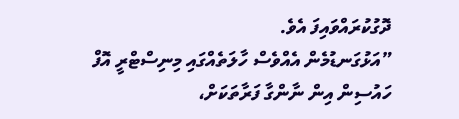ދޮގުކުރައްވައިފަ އެވެ.
”އަޅުގަނޑުމެން އެއްވެސް ހާލަތެއްގައި މިނިސްޓްރީ އޮފް ހައުސިން އިން ނާންގާ ފަރާތަކަށް،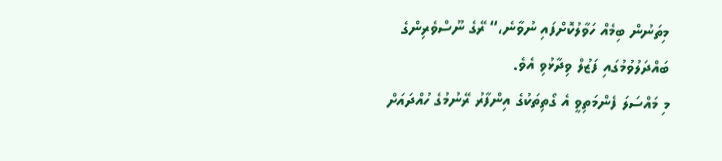މިތަނުން ބިމެއް ހަވާލުކޮށްފައި ނުވާނެ،“ ރޭގެ ނޫސްވެރިންގެ ބައްދަލުވުމުގައި ފަޒުލް ވިދާޅުވި އެވެ.
މި މައްސަލަ ފެންމަތިވީ އެ ގޯތިތަކުގެ އިންފާރު ރޭނުމުގެ ހުއްދައަށް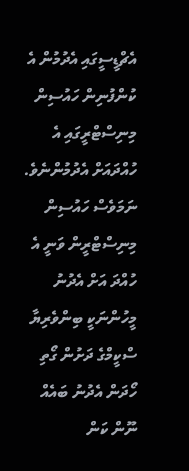އެޗްޑީސީގައި އެދުމުން އެ ކުންފުނިން ހައުސިން މިނިސްޓްރީގައި އެ ހުއްދައަށް އެދުމުންނެވެ. ނަމަވެސް ހައުސިން މިނިސްޓްރީން ވަނީ އެ ހުއްދަ އަށް އެދުނު މީހުންނަކީ ބިންވެރިޔާ ސްކީމްގެ ދަށުން ގޯތި ހޯދަން އެދުނު ބައެއް ނޫން ކަން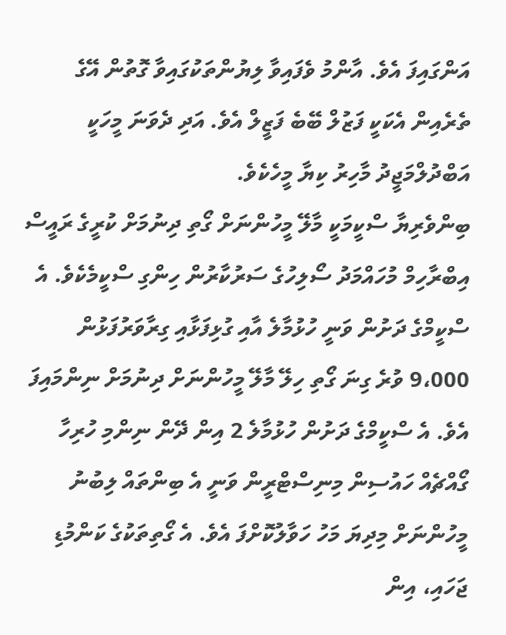އަންގައިފަ އެވެ. އާންމު ވެފައިވާ ލިޔުންތަކުގައިވާ ގޮތުން އޭގެ ތެރެއިން އެކަކީ ފަޒުލް ބޭބެ ފަޒީލް އެވެ. އަދި ދެވަނަ މީހަކީ އަބްދުލްމަޖީދު މާހިރު ކިޔާ މީހެކެވެ.
ބިންވެރިޔާ ސްކީމަކީ މާލޭ މީހުންނަށް ގޯތި ދިނުމަށް ކުރީގެ ރައީސް އިބްރާހިމް މުހައްމަދު ސޯލިހުގެ ސަރުކާރުން ހިންގި ސްކީމެކެވެ. އެ ސްކީމްގެ ދަށުން ވަނީ ހުޅުމާލެ އާއި ގުޅިފަޅާއި ގިރާވަރުފަޅުން 9،000 ވުރެ ގިނަ ގޯތި ހިލޭ މާލޭ މީހުންނަށް ދިނުމަށް ނިންމައިފަ އެވެ. އެ ސްކީމްގެ ދަށުން ހުޅުމާލެ 2 އިން ދޭން ނިންމި ހުރިހާ ގޯއްޗެއް ހައުސިން މިނިސްޓްރީން ވަނީ އެ ބިންތައް ލިބުނު މީހުންނަށް މިދިޔަ މަހު ހަވާލުކޮށްފަ އެވެ. އެ ގޯތިތަކުގެ ކަންމުޑި ޖަހައި، އިން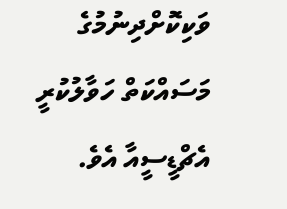ވަކިކޮށްދިނުމުގެ މަސައްކަތް ހަވާލުކުރީ އެޗްޑީސީއާ އެވެ.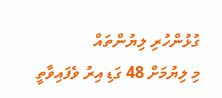ގުޅުންހުރި ލިޔުންތައް
މި ލިޔުމަށް 48 ގަޑި އިރު ވެފައިވާތީ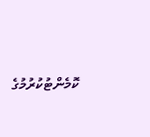ކޮމެންޓުކުރުމުގެ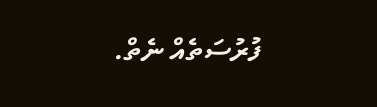ފުރުސަތެއް ނެތް.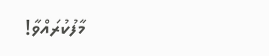މާފުކުރައްވާ!